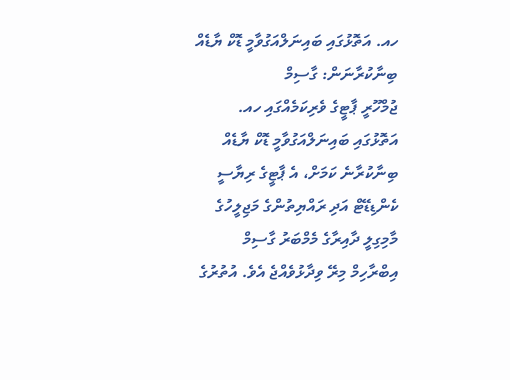ހއ. އަތޮޅުގައި ބައިނަލްއަގުވާމީ ޑޮކް ޔާޑެއް ބިނާކުރާނަން: ގާސިމް
ޖުމްހޫރީ ޕާޓީގެ ވެރިކަމެއްގައި ހއ. އަތޮޅުގައި ބައިނަލްއަގުވާމީ ޑޮކް ޔާޑެއް ބިނާކުރާނެ ކަމަށް، އެ ޕާޓީގެ ރިޔާސީ ކެންޑިޑޭޓް އަދި ރައްޔިތުންގެ މަޖިލީހުގެ މާމިގިލީ ދާއިރާގެ މެމްބަރު ގާސިމް އިބްރާހިމް މިރޭ ވިދާޅުވެއްޖެ އެވެ. އުތުރުގެ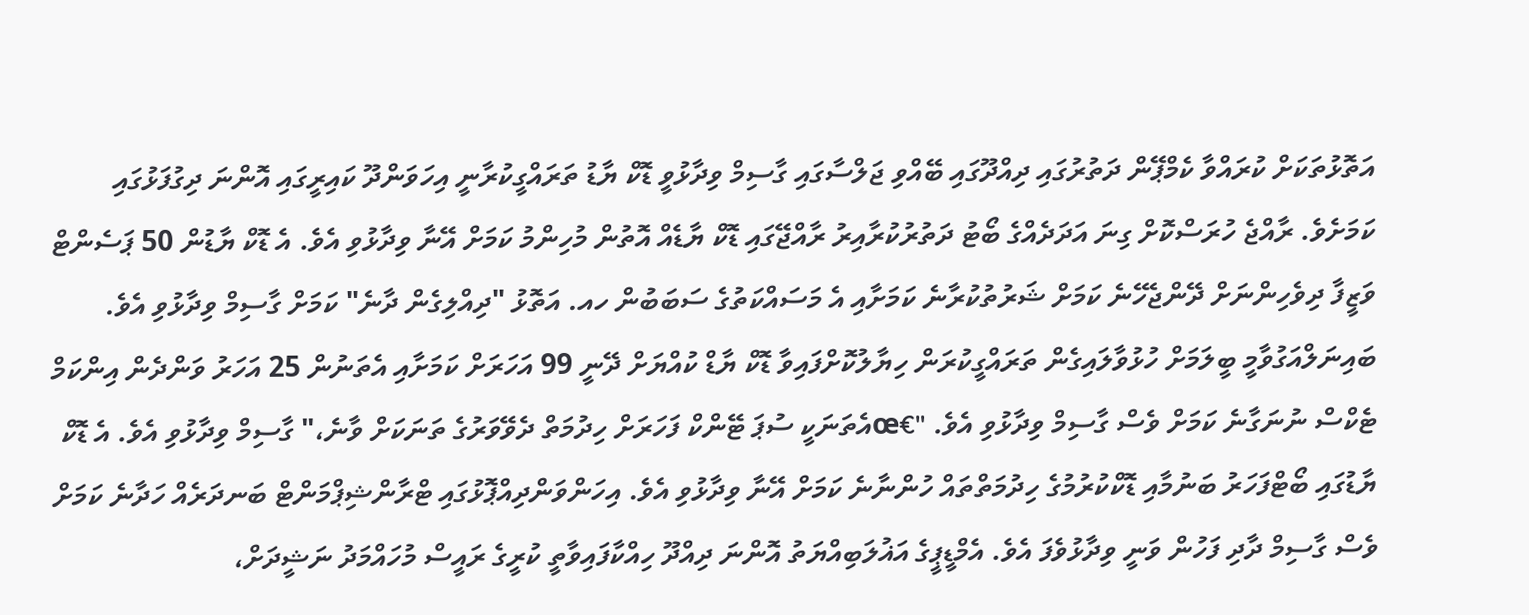އަތޮޅުތަކަށް ކުރައްވާ ކެމްޕޭން ދަތުރުގައި ދިއްދޫގައި ބޭއްވި ޖަލްސާގައި ގާސިމް ވިދާޅުވީ ޑޮކް ޔާޑު ތަރައްގީކުރާނީ އިހަވަންދޫ ކައިރީގައި އޮންނަ ދިގުފަޅުގައި ކަމަށެވެ. ރާއްޖެ ހުރަސްކޮށް ގިނަ އަދަދެއްގެ ބޯޓު ދަތުރުކުރާއިރު ރާއްޖޭގައި ޑޮކް ޔާޑެއް އޮތުން މުހިންމު ކަމަށް އޭނާ ވިދާޅުވި އެވެ. އެ ޑޮކް ޔާޑުން 50 ޕަސެންޓް ވަޒީފާ ދިވެހިންނަށް ދޭންޖެހޭނެ ކަމަށް ޝަރުތުކުރާނެ ކަމަށާއި އެ މަސައްކަތުގެ ސަބަބުން ހއ. އަތޮޅު "ދިއްލިގެން ދާނެ" ކަމަށް ގާސިމް ވިދާޅުވި އެވެ. ބައިނަލްއަގުވާމީ ބީލަމަށް ހުޅުވާލައިގެން ތަރައްގީކުރަން ހިޔާލުކޮށްފައިވާ ޑޮކް ޔާޑް ކުއްޔަށް ދޭނީ 99 އަހަރަށް ކަމަށާއި އެތަނުން 25 އަހަރު ވަންދެން އިންކަމް ޓެކްސް ނުނަގާނެ ކަމަށް ވެސް ގާސިމް ވިދާޅުވި އެވެ. "€œއެތަނަކީ ސުޕަ ޓޭންކް ފަހަރަށް ހިދުމަތް ދެވޭވަރުގެ ތަނަކަށް ވާނެ،" ގާސިމް ވިދާޅުވި އެވެ. އެ ޑޮކް ޔާޑުގައި ބޯޓްފަހަރު ބަނުމާއި ޑޮކްކުރުމުގެ ހިދުމަތްތައް ހުންނާނެ ކަމަށް އޭނާ ވިދާޅުވި އެވެ. އިހަންވަންދިއްޕޮޅުގައި ޓްރާންޝިޕްމަންޓް ބަނދަރެއް ހަދާނެ ކަމަށް ވެސް ގާސިމް ދާދި ފަހުން ވަނީ ވިދާޅުވެފަ އެވެ. އެމްޑީޕީގެ އަޣުލަބިއްޔަތު އޮންނަ ދިއްދޫ ހިއްކާފައިވާތީ ކުރީގެ ރައީސް މުހައްމަދު ނަޝީދަށް،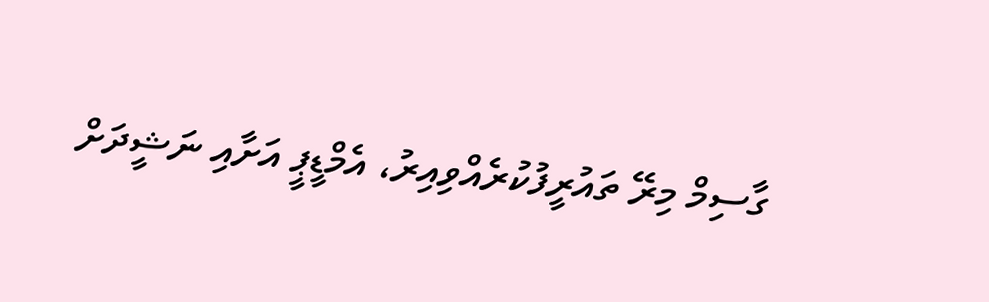ގާސިމް މިރޭ ތައުރީފުކުރެއްވިއިރު، އެމްޑީޕީ އަށާއި ނަޝީދަށް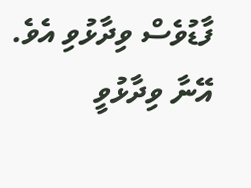ފާޑުވެސް ވިދާޅުވި އެވެ. އޭނާ ވިދާޅުވީ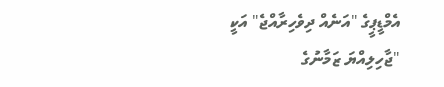އެމްޑީޕީގެ "އަނެއް ދިވެހިރާއްޖެ" އަކީ "ޖާހިލިއްޔަ ޒަމާނުގެ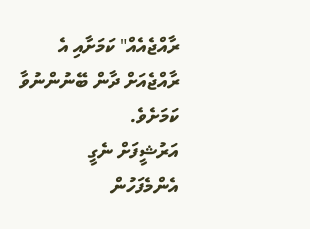ރާއްޖެއެއް" ކަމަށާއި އެ ރާއްޖެއަށް ދާން ބޭނުންނުވާ ކަމަށެވެ.
އަރުޝީފަށް ނެގީ
އެންމެފަހުން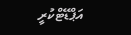އަޕްޑޭޓްކުރީ